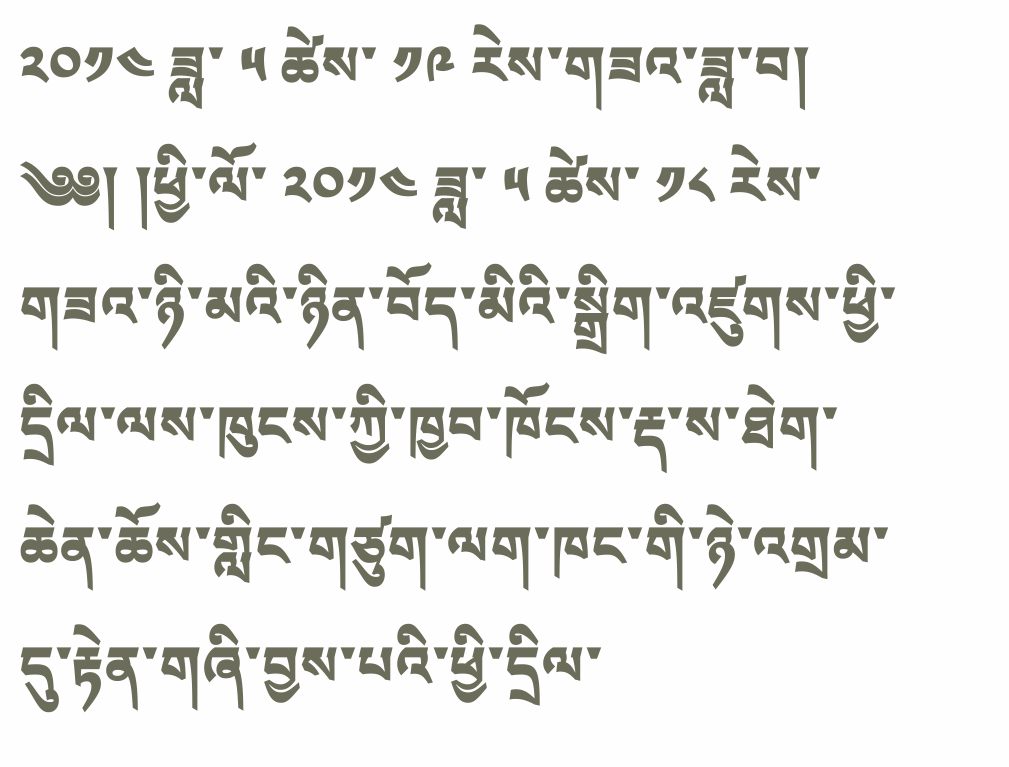༢༠༡༤ ཟླ་ ༥ ཚེས་ ༡༩ རེས་གཟའ་ཟླ་བ།
༄༅། །ཕྱི་ལོ་ ༢༠༡༤ ཟླ་ ༥ ཚེས་ ༡༨ རེས་གཟའ་ཉི་མའི་ཉིན་བོད་མིའི་སྒྲིག་འཛུགས་ཕྱི་དྲིལ་ལས་ཁུངས་ཀྱི་ཁྱབ་ཁོངས་རྡ་ས་ཐེག་ཆེན་ཆོས་གླིང་གཙུག་ལག་ཁང་གི་ཉེ་འགྲམ་དུ་རྟེན་གཞི་བྱས་པའི་ཕྱི་དྲིལ་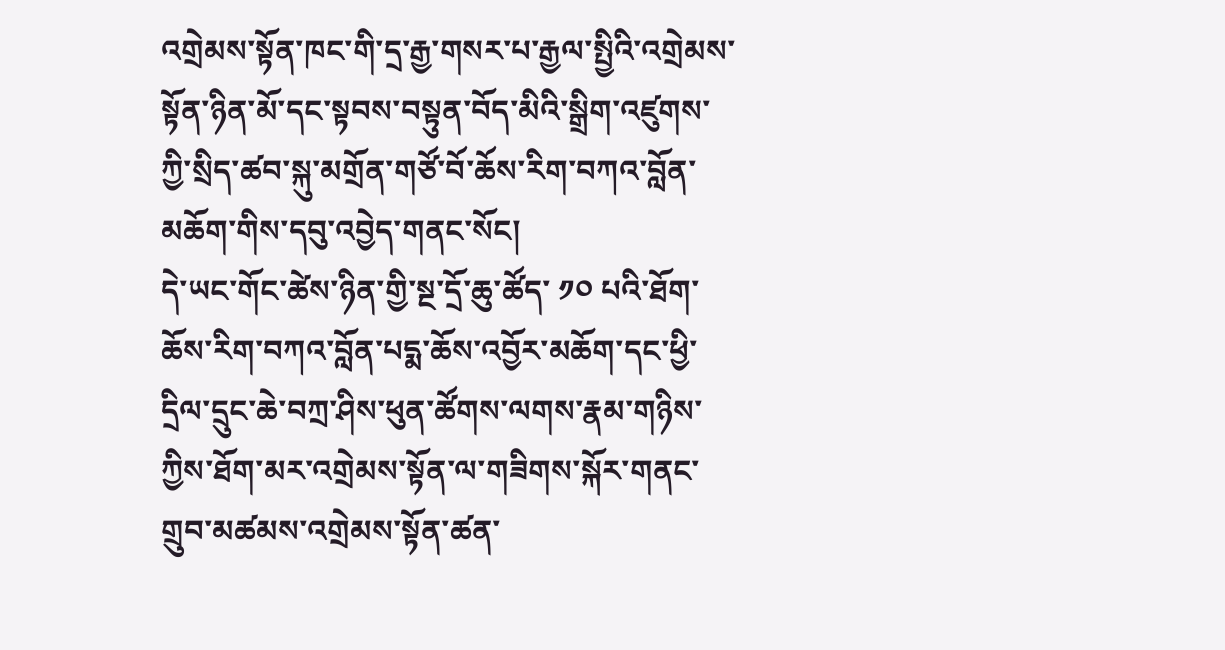འགྲེམས་སྟོན་ཁང་གི་དྲ་རྒྱ་གསར་པ་རྒྱལ་སྤྱིའི་འགྲེམས་སྟོན་ཉིན་མོ་དང་སྟབས་བསྟུན་བོད་མིའི་སྒྲིག་འཛུགས་ཀྱི་སྲིད་ཚབ་སྐུ་མགྲོན་གཙོ་བོ་ཆོས་རིག་བཀའ་བློན་མཆོག་གིས་དབུ་འབྱེད་གནང་སོང།
དེ་ཡང་གོང་ཚེས་ཉིན་གྱི་སྔ་དྲོ་ཆུ་ཚོད་ ༡༠ པའི་ཐོག་ཆོས་རིག་བཀའ་བློན་པདྨ་ཆོས་འབྱོར་མཆོག་དང་ཕྱི་དྲིལ་དྲུང་ཆེ་བཀྲ་ཤིས་ཕུན་ཚོགས་ལགས་རྣམ་གཉིས་ཀྱིས་ཐོག་མར་འགྲེམས་སྟོན་ལ་གཟིགས་སྐོར་གནང་གྲུབ་མཚམས་འགྲེམས་སྟོན་ཚན་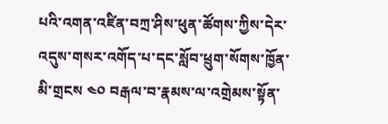པའི་འགན་འཛིན་བཀྲ་ཤིས་ཕུན་ཚོགས་ཀྱིས་དེར་འདུས་གསར་འགོད་པ་དང་སློབ་ཕྲུག་སོགས་ཁྱོན་མི་གྲངས ༤༠ བརྒལ་བ་རྣམས་ལ་འགྲེམས་སྟོན་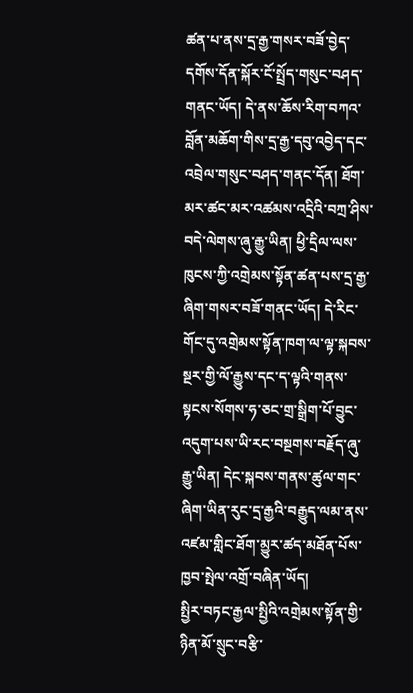ཚན་པ་ནས་དྲ་རྒྱ་གསར་བཟོ་བྱེད་དགོས་དོན་སྐོར་ངོ་སྤྲོད་གསུང་བཤད་གནང་ཡོད། དེ་ནས་ཆོས་རིག་བཀའ་བློན་མཆོག་གིས་དྲ་རྒྱ་དབུ་འབྱེད་དང་འབྲེལ་གསུང་བཤད་གནང་དོན། ཐོག་མར་ཚང་མར་འཚམས་འདྲིའི་བཀྲ་ཤིས་བདེ་ལེགས་ཞུ་རྒྱུ་ཡིན། ཕྱི་དྲིལ་ལས་ཁུངས་ཀྱི་འགྲེམས་སྟོན་ཚན་པས་དྲ་རྒྱ་ཞིག་གསར་བཟོ་གནང་ཡོད། དེ་རིང་གོང་དུ་འགྲེམས་སྟོན་ཁག་ལ་ལྟ་སྐབས་སྔར་གྱི་ལོ་རྒྱུས་དང་ད་ལྟའི་གནས་སྟངས་སོགས་ཧ་ཅང་གྲ་སྒྲིག་པོ་བྱུང་འདུག་པས་ཡི་རང་བསྔགས་བརྗོད་ཞུ་རྒྱུ་ཡིན། དེང་སྐབས་གནས་ཚུལ་གང་ཞིག་ཡིན་རུང་དྲ་རྒྱའི་བརྒྱུད་ལམ་ནས་འཛམ་གླིང་ཐོག་མྱུར་ཚད་མཐོན་པོས་ཁྱབ་སྤེལ་འགྲོ་བཞིན་ཡོད།
སྤྱིར་བཏང་རྒྱལ་སྤྱིའི་འགྲེམས་སྟོན་གྱི་ཉིན་མོ་སྲུང་བརྩི་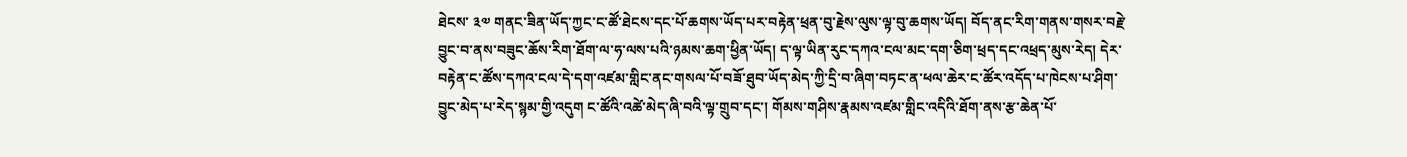ཐེངས་ ༣༧ གནང་ཟིན་ཡོད་ཀྱང་ང་ཚོ་ཐེངས་དང་པོ་ཆགས་ཡོད་པར་བརྟེན་ཕྲན་བུ་རྗེས་ལུས་ལྟ་བུ་ཆགས་ཡོད། བོད་ནང་རིག་གནས་གསར་བརྗེ་བྱུང་བ་ནས་བཟུང་ཆོས་རིག་ཐོག་ལ་ཧ་ལས་པའི་ཉམས་ཆག་ཕྱིན་ཡོད། ད་ལྟ་ཡིན་རུང་དཀའ་ངལ་མང་དག་ཅིག་ཕྲད་དང་འཕྲད་མུས་རེད། དེར་བརྟེན་ང་ཚོས་དཀའ་ངལ་དེ་དག་འཛམ་གླིང་ནང་གསལ་པོ་བཟོ་ཐུབ་ཡོད་མེད་ཀྱི་དྲི་བ་ཞིག་བཏང་ན་ཕལ་ཆེར་ང་ཚོར་འདོད་པ་ཁེངས་པ་ཤིག་བྱུང་མེད་པ་རེད་སྙམ་གྱི་འདུག ང་ཚོའི་འཚེ་མེད་ཞི་བའི་ལྟ་གྲུབ་དང་། གོམས་གཤིས་རྣམས་འཛམ་གླིང་འདིའི་ཐོག་ནས་རྩ་ཆེན་པོ་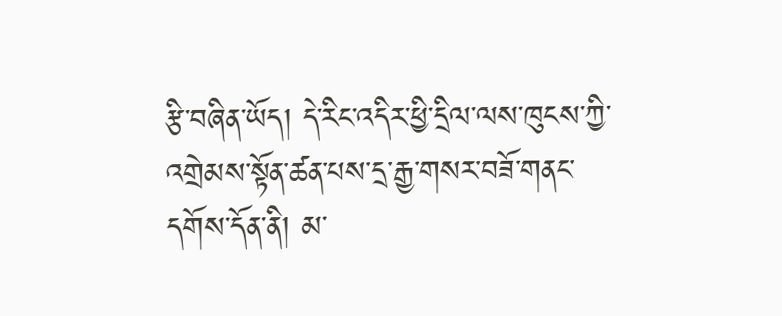རྩི་བཞིན་ཡོད། དེ་རིང་འདིར་ཕྱི་དྲིལ་ལས་ཁུངས་ཀྱི་འགྲེམས་སྟོན་ཚན་པས་དྲ་རྒྱ་གསར་བཟོ་གནང་དགོས་དོན་ནི། མ་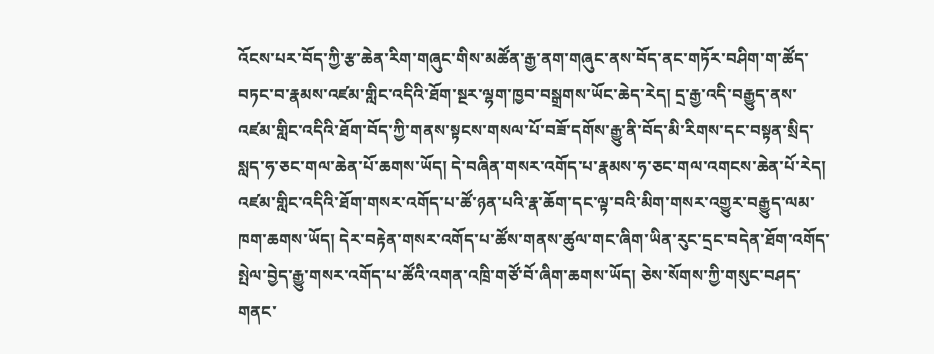འོངས་པར་བོད་ཀྱི་རྩ་ཆེན་རིག་གཞུང་གིས་མཚོན་རྒྱ་ནག་གཞུང་ནས་བོད་ནང་གཏོར་བཤིག་ག་ཚོད་བཏང་བ་རྣམས་འཛམ་གླིང་འདིའི་ཐོག་སྔར་ལྷག་ཁྱབ་བསྒྲགས་ཡོང་ཆེད་རེད། དྲ་རྒྱ་འདི་བརྒྱུད་ནས་འཛམ་གླིང་འདིའི་ཐོག་བོད་ཀྱི་གནས་སྟངས་གསལ་པོ་བཟོ་དགོས་རྒྱུ་ནི་བོད་མི་རིགས་དང་བསྟན་སྲིད་སླད་ཧ་ཅང་གལ་ཆེན་པོ་ཆགས་ཡོད། དེ་བཞིན་གསར་འགོད་པ་རྣམས་ཧ་ཅང་གལ་འགངས་ཆེན་པོ་རེད། འཛམ་གླིང་འདིའི་ཐོག་གསར་འགོད་པ་ཚོ་ཉན་པའི་རྣ་ཆོག་དང་ལྟ་བའི་མིག་གསར་འགྱུར་བརྒྱུད་ལམ་ཁག་ཆགས་ཡོད། དེར་བརྟེན་གསར་འགོད་པ་ཚོས་གནས་ཚུལ་གང་ཞིག་ཡིན་རུང་དྲང་བདེན་ཐོག་འགོད་སྤེལ་བྱེད་རྒྱུ་གསར་འགོད་པ་ཚོའི་འགན་འཁྲི་གཙོ་བོ་ཞིག་ཆགས་ཡོད། ཅེས་སོགས་ཀྱི་གསུང་བཤད་གནང་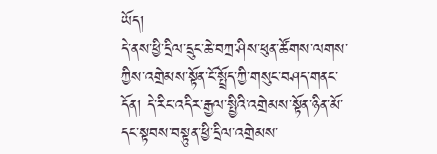ཡོད།
དེ་ནས་ཕྱི་དྲིལ་དྲུང་ཆེ་བཀྲ་ཤིས་ཕུན་ཚོགས་ལགས་ཀྱིས་འགྲེམས་སྟོན་ངོ་སྤྲོད་ཀྱི་གསུང་བཤད་གནང་དོན། དེ་རིང་འདིར་རྒྱལ་སྤྱིའི་འགྲེམས་སྟོན་ཉིན་མོ་དང་སྟབས་བསྟུན་ཕྱི་དྲིལ་འགྲེམས་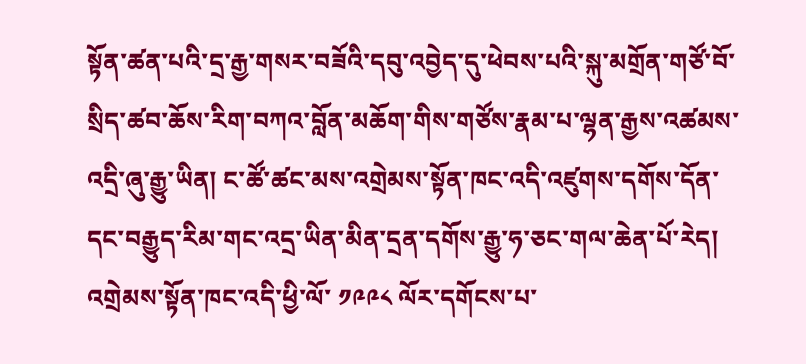སྟོན་ཚན་པའི་དྲ་རྒྱ་གསར་བཟོའི་དབུ་འབྱེད་དུ་ཕེབས་པའི་སྐུ་མགྲོན་གཙོ་བོ་སྲིད་ཚབ་ཆོས་རིག་བཀའ་བློན་མཆོག་གིས་གཙོས་རྣམ་པ་ལྷན་རྒྱས་འཚམས་འདྲི་ཞུ་རྒྱུ་ཡིན། ང་ཚོ་ཚང་མས་འགྲེམས་སྟོན་ཁང་འདི་འཛུགས་དགོས་དོན་དང་བརྒྱུད་རིམ་གང་འདྲ་ཡིན་མིན་དྲན་དགོས་རྒྱུ་ཧ་ཅང་གལ་ཆེན་པོ་རེད། འགྲེམས་སྟོན་ཁང་འདི་ཕྱི་ལོ་ ༡༩༩༨ ལོར་དགོངས་པ་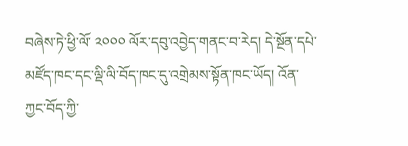བཞེས་ཏེ་ཕྱི་ལོ་ ༢༠༠༠ ལོར་དབུ་འབྱེད་གནང་བ་རེད། དེ་སྔོན་དཔེ་མཛོད་ཁང་དང་ལྡི་ལི་བོད་ཁང་དུ་འགྲེམས་སྟོན་ཁང་ཡོད། འོན་ཀྱང་བོད་ཀྱི་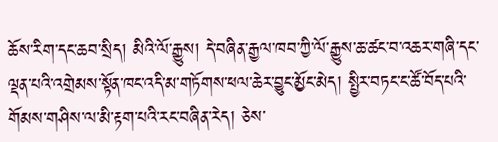ཆོས་རིག་དང་ཆབ་སྲིད། མིའི་ལོ་རྒྱུས། དེ་བཞིན་རྒྱལ་ཁབ་ཀྱི་ལོ་རྒྱུས་ཆ་ཚང་བ་འཆར་གཞི་དང་ལྡན་པའི་འགྲེམས་སྟོན་ཁང་འདི་མ་གཏོགས་ཕལ་ཆེར་བྱུང་མྱོང་མེད། སྤྱིར་བཏང་ང་ཚོ་བོད་པའི་གོམས་གཤིས་ལ་མི་རྟག་པའི་རང་བཞིན་རེད། ཅེས་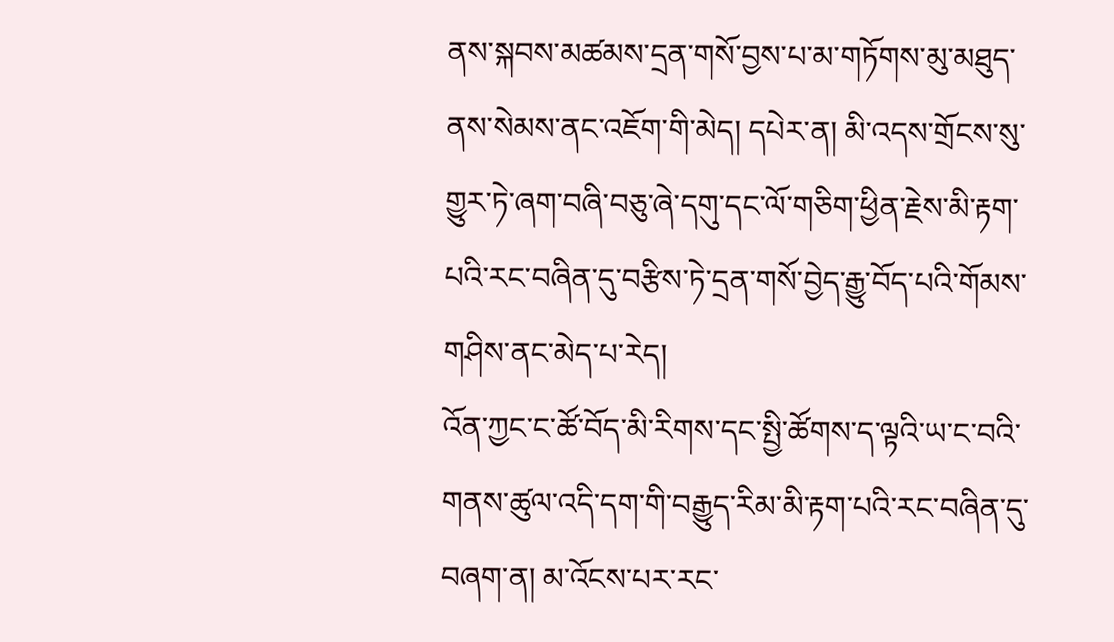ནས་སྐབས་མཚམས་དྲན་གསོ་བྱས་པ་མ་གཏོགས་མུ་མཐུད་ནས་སེམས་ནང་འཇོག་གི་མེད། དཔེར་ན། མི་འདས་གྲོངས་སུ་གྱུར་ཏེ་ཞག་བཞི་བཅུ་ཞེ་དགུ་དང་ལོ་གཅིག་ཕྱིན་རྗེས་མི་རྟག་པའི་རང་བཞིན་དུ་བརྩིས་ཏེ་དྲན་གསོ་བྱེད་རྒྱུ་བོད་པའི་གོམས་གཤིས་ནང་མེད་པ་རེད།
འོན་ཀྱང་ང་ཚོ་བོད་མི་རིགས་དང་སྤྱི་ཚོགས་ད་ལྟའི་ཡ་ང་བའི་གནས་ཚུལ་འདི་དག་གི་བརྒྱུད་རིམ་མི་རྟག་པའི་རང་བཞིན་དུ་བཞག་ན། མ་འོངས་པར་རང་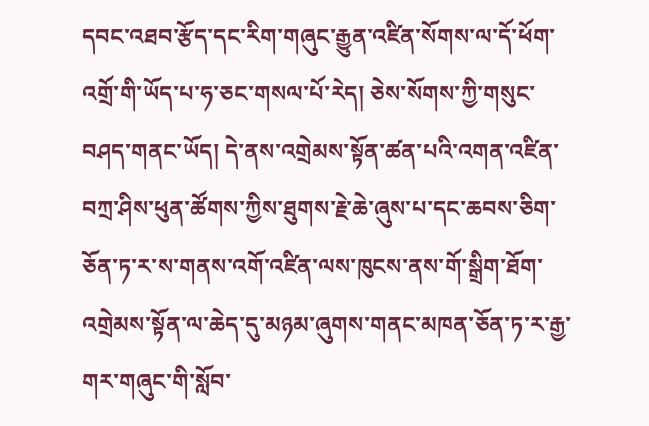དབང་འཐབ་རྩོད་དང་རིག་གཞུང་རྒྱུན་འཛིན་སོགས་ལ་དོ་ཕོག་འགྲོ་གི་ཡོད་པ་ཧ་ཅང་གསལ་པོ་རེད། ཅེས་སོགས་ཀྱི་གསུང་བཤད་གནང་ཡོད། དེ་ནས་འགྲེམས་སྟོན་ཚན་པའི་འགན་འཛིན་བཀྲ་ཤིས་ཕུན་ཚོགས་ཀྱིས་ཐུགས་རྗེ་ཆེ་ཞུས་པ་དང་ཆབས་ཅིག་ཅོན་ཏ་ར་ས་གནས་འགོ་འཛིན་ལས་ཁུངས་ནས་གོ་སྒྲིག་ཐོག་འགྲེམས་སྟོན་ལ་ཆེད་དུ་མཉམ་ཞུགས་གནང་མཁན་ཅོན་ཏ་ར་རྒྱ་གར་གཞུང་གི་སློབ་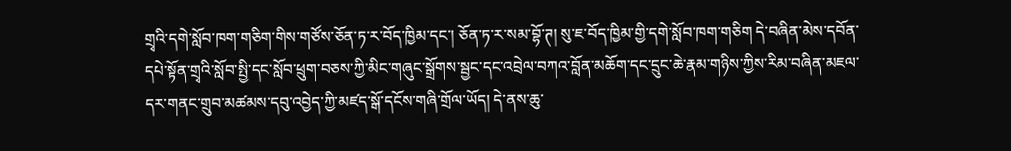གྲྭའི་དགེ་སློབ་ཁག་གཅིག་གིས་གཙོས་ཅོན་ཏ་ར་བོད་ཁྱིམ་དང་། ཅོན་ཏ་ར་སམ་བྷོ་ཊ། སུ་ཇ་བོད་ཁྱིམ་གྱི་དགེ་སློབ་ཁག་གཅིག དེ་བཞིན་མེས་དབོན་དཔེ་སྟོན་གྲྭའི་སློབ་སྤྱི་དང་སློབ་ཕྲུག་བཅས་ཀྱི་མིང་གཞུང་སྒྲོགས་སྦྱང་དང་འབྲེལ་བཀའ་བློན་མཆོག་དང་དྲུང་ཆེ་རྣམ་གཉིས་ཀྱིས་རིམ་བཞིན་མཇལ་དར་གནང་གྲུབ་མཚམས་དབུ་འབྱེད་ཀྱི་མཛད་སྒོ་དངོས་གཞི་གྲོལ་ཡོད། དེ་ནས་ཆུ་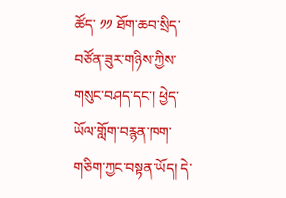ཚོད་ ༡༡ ཐོག་ཆབ་སྲིད་བཙོན་ཟུར་གཉིས་ཀྱིས་གསུང་བཤད་དང་། ཕྱེད་ཡོལ་གློག་བརྙན་ཁག་གཅིག་ཀྱང་བསྟན་ཡོད། དེ་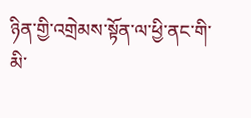ཉིན་གྱི་འགྲེམས་སྟོན་ལ་ཕྱི་ནང་གི་མི་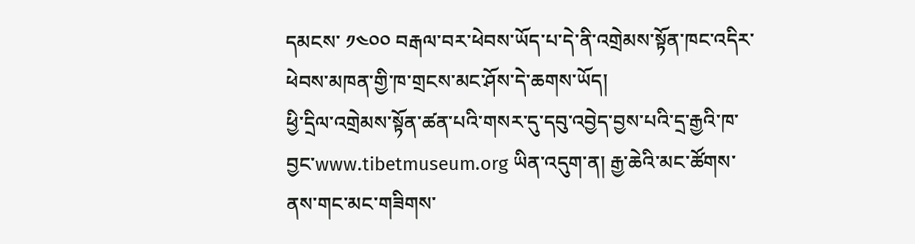དམངས་ ༡༤༠༠ བརྒལ་བར་ཕེབས་ཡོད་པ་དེ་ནི་འགྲེམས་སྟོན་ཁང་འདིར་ཕེབས་མཁན་གྱི་ཁ་གྲངས་མང་ཤོས་དེ་ཆགས་ཡོད།
ཕྱི་དྲིལ་འགྲེམས་སྟོན་ཚན་པའི་གསར་དུ་དབུ་འབྱེད་བྱས་པའི་དྲ་རྒྱའི་ཁ་བྱང་www.tibetmuseum.org ཡིན་འདུག་ན། རྒྱ་ཆེའི་མང་ཚོགས་ནས་གང་མང་གཟིགས་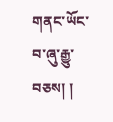གནང་ཡོང་བ་ཞུ་རྒྱུ་བཅས། །